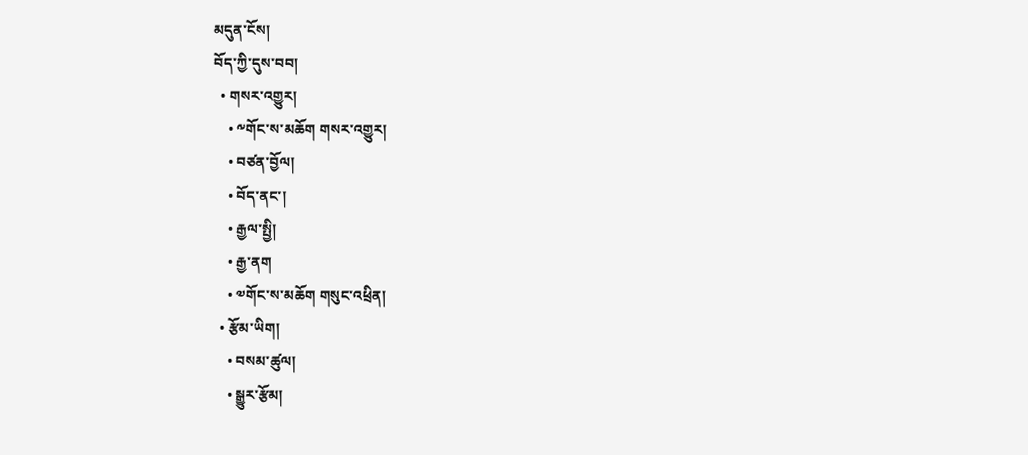མདུན་ངོས།
བོད་ཀྱི་དུས་བབ།
  • གསར་འགྱུར།
    • ༸གོང་ས་མཆོག གསར་འགྱུར།
    • བཙན་བྱོལ།
    • བོད་ནང་།
    • རྒྱལ་སྤྱི།
    • རྒྱ་ནག
    • ༧གོང་ས་མཆོག གསུང་འཕྲིན།
  • རྩོམ་ཡིག།
    • བསམ་ཚུལ།
    • སྒྱུར་རྩོམ།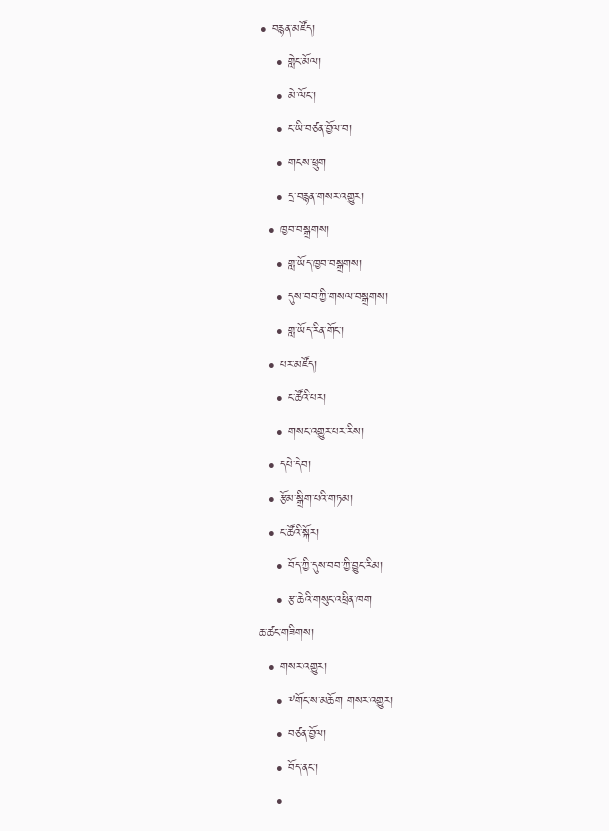• བརྙན་མཛོད།
    • གླེང་མོལ།
    • མེ་ལོང་།
    • ང་ཡི་བཙན་བྱོལ་བ།
    • གངས་ཕྲུག
    • དྲ་བརྙན་གསར་འགྱུར།
  • ཁྱབ་བསྒྲགས།
    • གླ་ཡོད་ཁྱབ་བསྒྲགས།
    • དུས་བབ་ཀྱི་གསལ་བསྒྲགས།
    • གླ་ཡོད་རིན་གོང་།
  • པར་མཛོད།
    • ང་ཚོའི་པར།
    • གསང་འགྱུར་པར་རིས།
  • དཔེ་དེབ།
  • རྩོམ་སྒྲིག་པའི་གཏམ།
  • ང་ཚོའི་སྐོར།
    • བོད་ཀྱི་དུས་བབ་ཀྱི་བྱུང་རིམ།
    • རྩ་ཆེའི་གསུང་འཕྲིན་ཁག
ཆ་ཚང་གཟིགས།
  • གསར་འགྱུར།
    • ༸གོང་ས་མཆོག གསར་འགྱུར།
    • བཙན་བྱོལ།
    • བོད་ནང་།
    •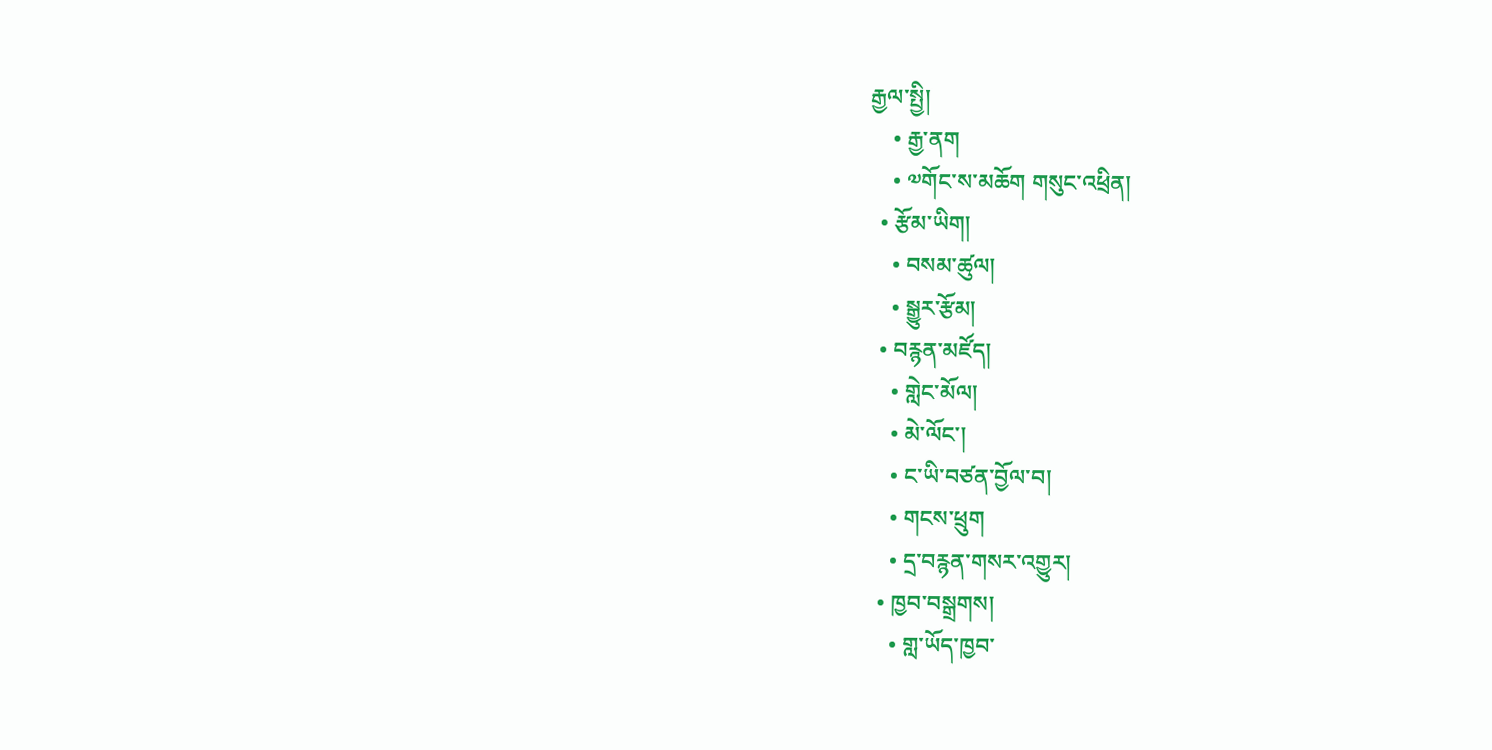རྒྱལ་སྤྱི།
    • རྒྱ་ནག
    • ༧གོང་ས་མཆོག གསུང་འཕྲིན།
  • རྩོམ་ཡིག།
    • བསམ་ཚུལ།
    • སྒྱུར་རྩོམ།
  • བརྙན་མཛོད།
    • གླེང་མོལ།
    • མེ་ལོང་།
    • ང་ཡི་བཙན་བྱོལ་བ།
    • གངས་ཕྲུག
    • དྲ་བརྙན་གསར་འགྱུར།
  • ཁྱབ་བསྒྲགས།
    • གླ་ཡོད་ཁྱབ་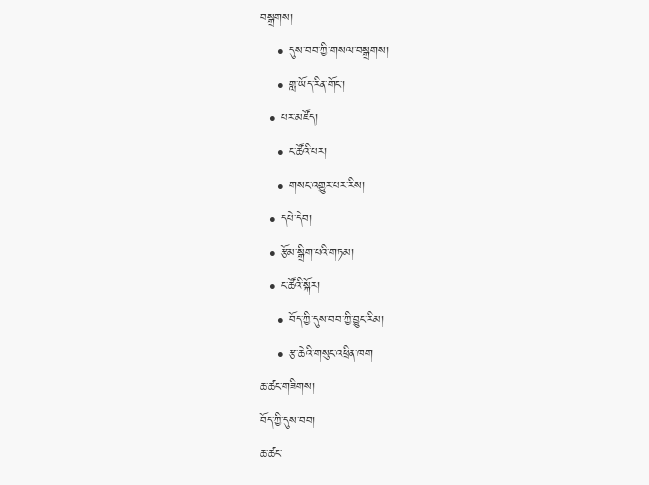བསྒྲགས།
    • དུས་བབ་ཀྱི་གསལ་བསྒྲགས།
    • གླ་ཡོད་རིན་གོང་།
  • པར་མཛོད།
    • ང་ཚོའི་པར།
    • གསང་འགྱུར་པར་རིས།
  • དཔེ་དེབ།
  • རྩོམ་སྒྲིག་པའི་གཏམ།
  • ང་ཚོའི་སྐོར།
    • བོད་ཀྱི་དུས་བབ་ཀྱི་བྱུང་རིམ།
    • རྩ་ཆེའི་གསུང་འཕྲིན་ཁག
ཆ་ཚང་གཟིགས།
བོད་ཀྱི་དུས་བབ།
ཆ་ཚང་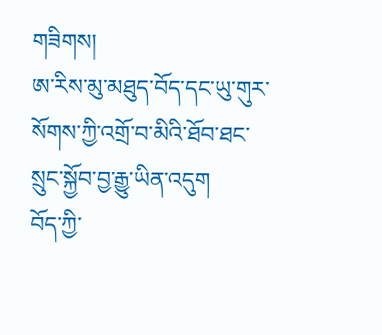གཟིགས།
ཨ་རིས་མུ་མཐུད་བོད་དང་ཡུ་གུར་སོགས་ཀྱི་འགྲོ་བ་མིའི་ཐོབ་ཐང་སྲུང་སྐྱོབ་བྱ་རྒྱུ་ཡིན་འདུག
བོད་ཀྱི་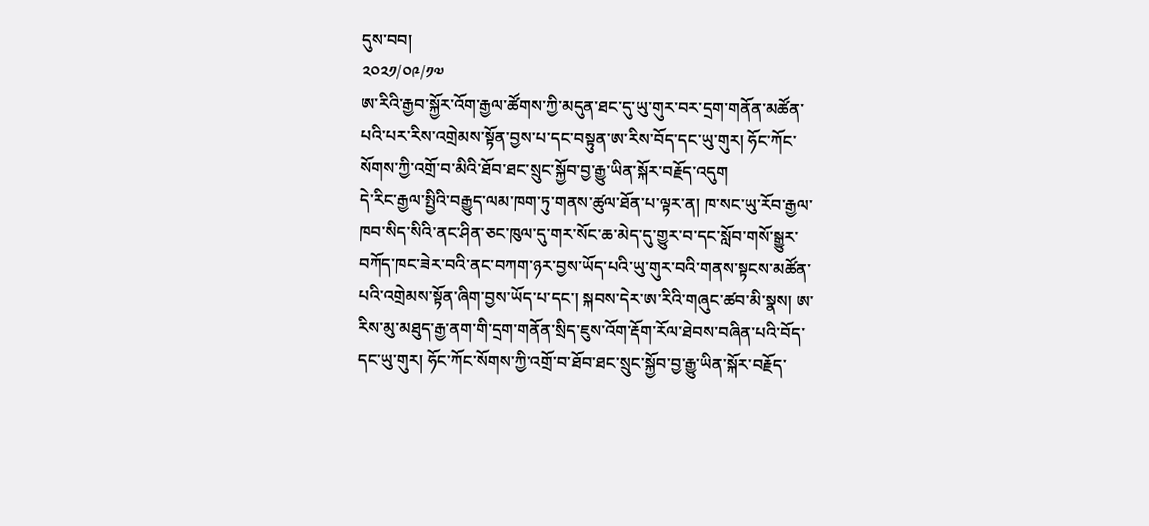དུས་བབ།
༢༠༢༡/༠༩/༡༧
ཨ་རིའི་རྒྱབ་སྐྱོར་འོག་རྒྱལ་ཚོགས་ཀྱི་མདུན་ཐང་དུ་ཡུ་གུར་བར་དྲག་གནོན་མཚོན་པའི་པར་རིས་འགྲེམས་སྟོན་བྱས་པ་དང་བསྟུན་ཨ་རིས་བོད་དང་ཡུ་གུར། ཧོང་ཀོང་སོགས་ཀྱི་འགྲོ་བ་མིའི་ཐོབ་ཐང་སྲུང་སྐྱོབ་བྱ་རྒྱུ་ཡིན་སྐོར་བརྗོད་འདུག
དེ་རིང་རྒྱལ་སྤྱིའི་བརྒྱུད་ལམ་ཁག་ཏུ་གནས་ཚུལ་ཐོན་པ་ལྟར་ན། ཁ་སང་ཡུ་རོབ་རྒྱལ་ཁབ་སིད་སིའི་ནང་ཤིན་ཅང་ཁུལ་དུ་གར་སོང་ཆ་མེད་དུ་གྱུར་བ་དང་སློབ་གསོ་སྒྱུར་བཀོད་ཁང་ཟེར་བའི་ནང་བཀག་ཉར་བྱས་ཡོད་པའི་ཡུ་གུར་བའི་གནས་སྟངས་མཚོན་པའི་འགྲེམས་སྟོན་ཞིག་བྱས་ཡོད་པ་དང་། སྐབས་དེར་ཨ་རིའི་གཞུང་ཚབ་མི་སྣས། ཨ་རིས་མུ་མཐུད་རྒྱ་ནག་གི་དྲག་གནོན་སྲིད་ཇུས་འོག་རྡོག་རོལ་ཐེབས་བཞིན་པའི་བོད་དང་ཡུ་གུར། ཧོང་ཀོང་སོགས་ཀྱི་འགྲོ་བ་ཐོབ་ཐང་སྲུང་སྐྱོབ་བྱ་རྒྱུ་ཡིན་སྐོར་བརྗོད་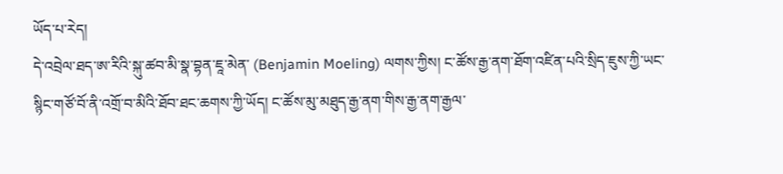ཡོད་པ་རེད།
དེ་འབྲེལ་ཐད་ཨ་རིའི་སྐུ་ཚབ་མི་སྣ་བྷན་ཇཱ་མེན་ (Benjamin Moeling) ལགས་ཀྱིས། ང་ཚོས་རྒྱ་ནག་ཐོག་འཛིན་པའི་སྲིད་ཇུས་ཀྱི་ཡང་སྙིང་གཙོ་བོ་ནི་འགྲོ་བ་མིའི་ཐོབ་ཐང་ཆགས་ཀྱི་ཡོད། ང་ཚོས་མུ་མཐུད་རྒྱ་ནག་གིས་རྒྱ་ནག་རྒྱལ་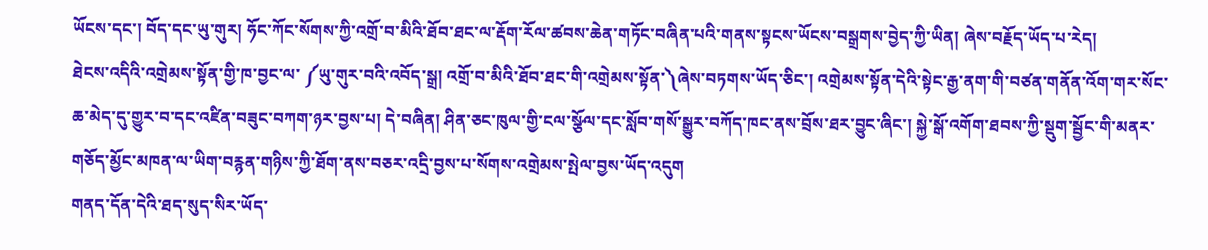ཡོངས་དང་། བོད་དང་ཡུ་གུར། ཧོང་ཀོང་སོགས་ཀྱི་འགྲོ་བ་མིའི་ཐོབ་ཐང་ལ་རྡོག་རོལ་ཚབས་ཆེན་གཏོང་བཞིན་པའི་གནས་སྟངས་ཡོངས་བསྒྲགས་བྱེད་ཀྱི་ཡིན། ཞེས་བརྗོད་ཡོད་པ་རེད།
ཐེངས་འདིའི་འགྲེམས་སྟོན་གྱི་ཁ་བྱང་ལ་ ༼ཡུ་གུར་བའི་འབོད་སྒྲ། འགྲོ་བ་མིའི་ཐོབ་ཐང་གི་འགྲེམས་སྟོན་༽ཞེས་བཏགས་ཡོད་ཅིང་། འགྲེམས་སྟོན་དེའི་སྟེང་རྒྱ་ནག་གི་བཙན་གནོན་འོག་གར་སོང་ཆ་མེད་དུ་གྱུར་བ་དང་འཛིན་བཟུང་བཀག་ཉར་བྱས་པ། དེ་བཞིན། ཤིན་ཅང་ཁུལ་གྱི་ངལ་སྩོལ་དང་སློབ་གསོ་སྒྱུར་བཀོད་ཁང་ནས་བྲོས་ཐར་བྱུང་ཞིང་། སྐྱེ་སྒོ་འགོག་ཐབས་ཀྱི་སྡུག་སྦྱོང་གི་མནར་གཅོད་མྱོང་མཁན་ལ་ཡིག་བརྙན་གཉིས་ཀྱི་ཐོག་ནས་བཅར་འདྲི་བྱས་པ་སོགས་འགྲེམས་སྤེལ་བྱས་ཡོད་འདུག
གནད་དོན་དེའི་ཐད་སུད་སིར་ཡོད་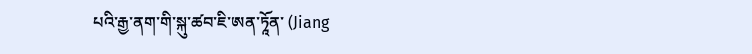པའི་རྒྱ་ནག་གི་སྐུ་ཚབ་ཇི་ཨན་ཏཱོན་ (Jiang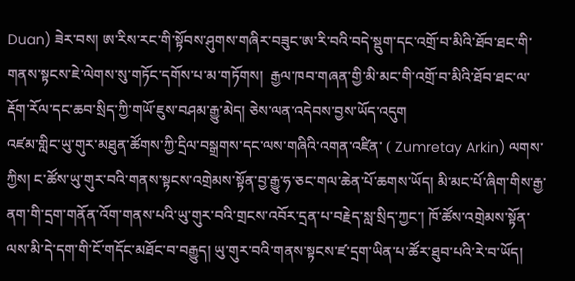Duan) ཟེར་བས། ཨ་རིས་རང་གི་སྟོབས་ཤུགས་གཞིར་བཟུང་ཨ་རི་བའི་བདེ་སྡུག་དང་འགྲོ་བ་མིའི་ཐོབ་ཐང་གི་གནས་སྟངས་ཇེ་ལེགས་སུ་གཏོང་དགོས་པ་མ་གཏོགས།  རྒྱལ་ཁབ་གཞན་གྱི་མི་མང་གི་འགྲོ་བ་མིའི་ཐོབ་ཐང་ལ་རྡོག་རོལ་དང་ཆབ་སྲིད་ཀྱི་གཡོ་ཇུས་བཤམ་རྒྱུ་མེད། ཅེས་ལན་འདེབས་བྱས་ཡོད་འདུག
འཛམ་གླིང་ཡུ་གུར་མཐུན་ཚོགས་ཀྱི་དྲིལ་བསྒྲགས་དང་ལས་གཞིའི་འགན་འཛིན་ ( Zumretay Arkin) ལགས་ཀྱིས། ང་ཚོས་ཡུ་གུར་བའི་གནས་སྟངས་འགྲེམས་སྟོན་བྱ་རྒྱུ་ཧ་ཅང་གལ་ཆེན་པོ་ཆགས་ཡོད། མི་མང་པོ་ཞིག་གིས་རྒྱ་ནག་གི་དྲག་གནོན་འོག་གནས་པའི་ཡུ་གུར་བའི་གྲངས་འབོར་དྲན་པ་བརྗེད་སླ་སྲིད་ཀྱང་། ཁོ་ཚོས་འགྲེམས་སྟོན་ལས་མི་དེ་དག་གི་ངོ་གདོང་མཐོང་བ་བརྒྱུད། ཡུ་གུར་བའི་གནས་སྟངས་ཛ་དྲག་ཡིན་པ་ཚོར་ཐུབ་པའི་རེ་བ་ཡོད།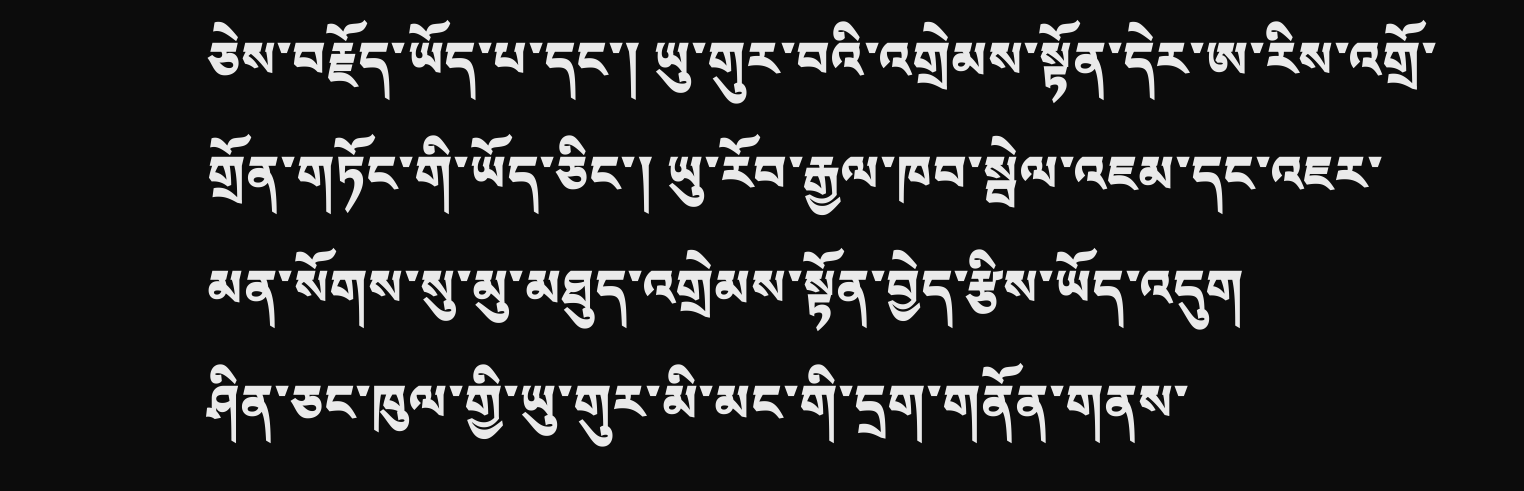ཅེས་བརྗོད་ཡོད་པ་དང་། ཡུ་གུར་བའི་འགྲེམས་སྟོན་དེར་ཨ་རིས་འགྲོ་གྲོན་གཏོང་གི་ཡོད་ཅིང་། ཡུ་རོབ་རྒྱལ་ཁབ་སྦེལ་འཇམ་དང་འཇར་མན་སོགས་སུ་མུ་མཐུད་འགྲེམས་སྟོན་བྱེད་རྩིས་ཡོད་འདུག
ཤིན་ཅང་ཁུལ་གྱི་ཡུ་གུར་མི་མང་གི་དྲག་གནོན་གནས་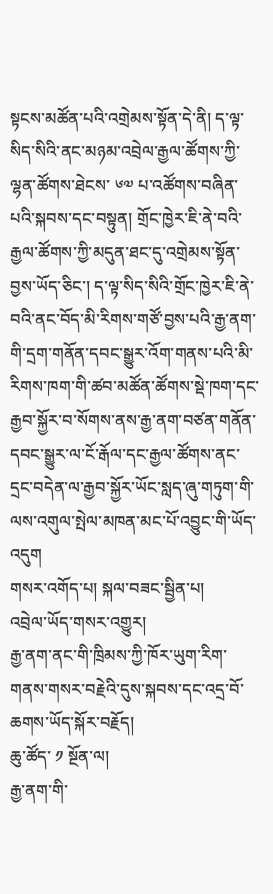སྟངས་མཚོན་པའི་འགྲེམས་སྟོན་དེ་ནི། ད་ལྟ་སིད་སིའི་ནང་མཉམ་འབྲེལ་རྒྱལ་ཚོགས་ཀྱི་ལྷན་ཚོགས་ཐེངས་ ༦༧ པ་འཚོགས་བཞིན་པའི་སྐབས་དང་བསྟུན། གྲོང་ཁྱེར་ཇི་ནེ་བའི་རྒྱལ་ཚོགས་ཀྱི་མདུན་ཐང་དུ་འགྲེམས་སྟོན་བྱས་ཡོད་ཅིང་། ད་ལྟ་སིད་སིའི་གྲོང་ཁྱེར་ཇི་ནེ་བའི་ནང་བོད་མི་རིགས་གཙོ་བྱས་པའི་རྒྱ་ནག་གི་དྲག་གནོན་དབང་སྒྱུར་འོག་གནས་པའི་མི་རིགས་ཁག་གི་ཚབ་མཚོན་ཚོགས་སྡེ་ཁག་དང་རྒྱབ་སྐྱོར་བ་སོགས་ནས་རྒྱ་ནག་བཙན་གནོན་དབང་སྒྱུར་ལ་ངོ་རྒོལ་དང་རྒྱལ་ཚོགས་ནང་དྲང་བདེན་ལ་རྒྱབ་སྐྱོར་ཡོང་སླད་ཞུ་གཏུག་གི་ལས་འགུལ་སྤེལ་མཁན་མང་པོ་འབྱུང་གི་ཡོད་འདུག
གསར་འགོད་པ། སྐལ་བཟང་སྦྱིན་པ།
འབྲེལ་ཡོད་གསར་འགྱུར།
རྒྱ་ནག་ནང་གི་ཁྲིམས་ཀྱི་ཁོར་ཡུག་རིག་གནས་གསར་བརྗེའི་དུས་སྐབས་དང་འདྲ་བོ་ཆགས་ཡོད་སྐོར་བརྗོད།
ཆུ་ཚོད་ ༡ སྔོན་ལ།
རྒྱ་ནག་གི་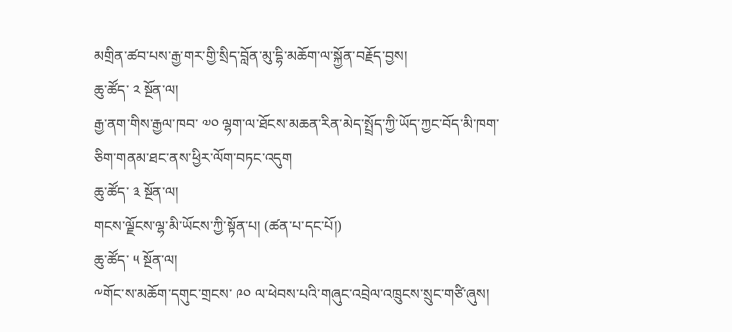མགྲིན་ཚབ་པས་རྒྱ་གར་གྱི་སྲིད་བློན་མུ་དྷི་མཆོག་ལ་སྐྱོན་བརྗོད་བྱས།
ཆུ་ཚོད་ ༢ སྔོན་ལ།
རྒྱ་ནག་གིས་རྒྱལ་ཁབ་ ༧༠ ལྷག་ལ་ཐོངས་མཆན་རིན་མེད་སྤྲོད་ཀྱི་ཡོད་ཀྱང་བོད་མི་ཁག་ཅིག་གནམ་ཐང་ནས་ཕྱིར་ལོག་བཏང་འདུག
ཆུ་ཚོད་ ༣ སྔོན་ལ།
གངས་ལྗོངས་ལྷ་མི་ཡོངས་ཀྱི་སྟོན་པ། (ཚན་པ་དང་པོ།)
ཆུ་ཚོད་ ༥ སྔོན་ལ།
༸གོང་ས་མཆོག་དགུང་གྲངས་ ༩༠ ལ་ཕེབས་པའི་གཞུང་འབྲེལ་འཁྲུངས་སྲུང་གཙི་ཞུས།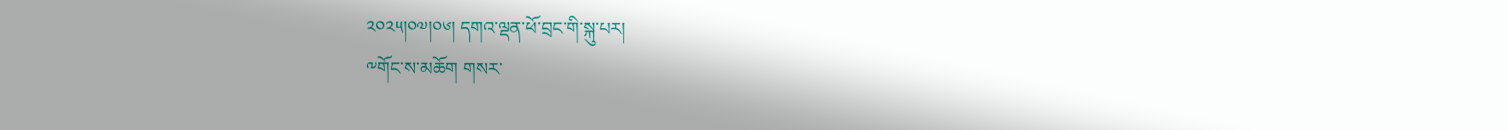༢༠༢༥།༠༧།༠༦། དགའ་ལྡན་ཕོ་བྲང་གི་སྐུ་པར།
༸གོང་ས་མཆོག གསར་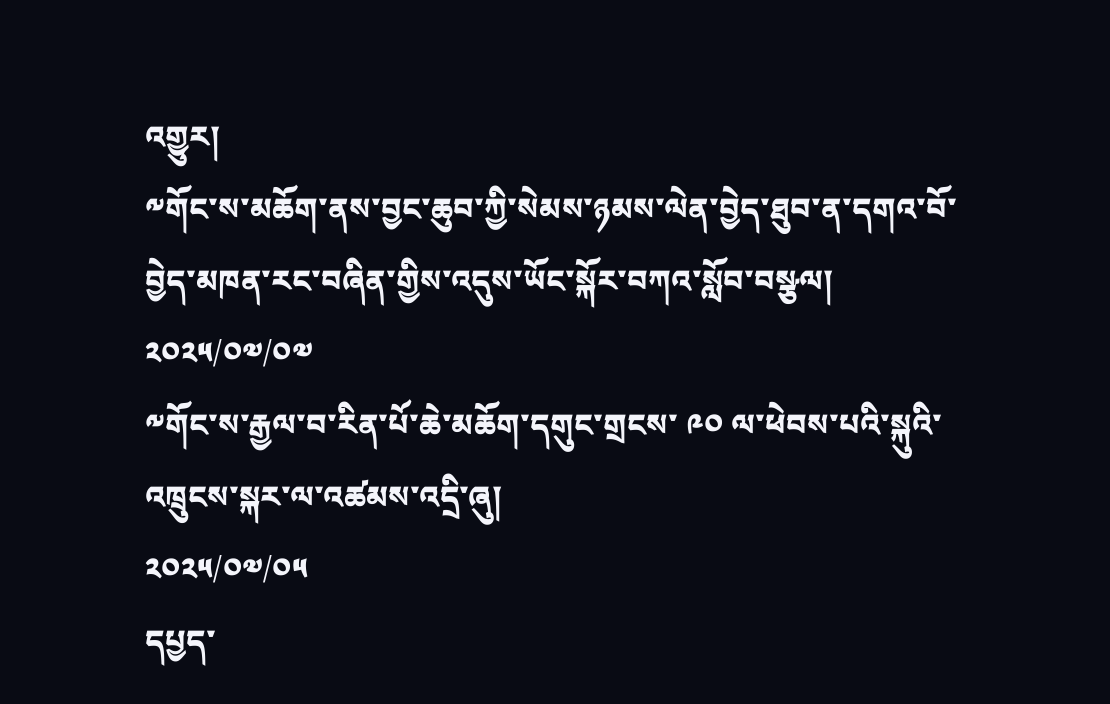འགྱུར།
༸གོང་ས་མཆོག་ནས་བྱང་ཆུབ་ཀྱི་སེམས་ཉམས་ལེན་བྱེད་ཐུབ་ན་དགའ་བོ་བྱེད་མཁན་རང་བཞིན་གྱིས་འདུས་ཡོང་སྐོར་བཀའ་སློབ་བསྩལ།
༢༠༢༥/༠༧/༠༧
༸གོང་ས་རྒྱལ་བ་རིན་པོ་ཆེ་མཆོག་དགུང་གྲངས་ ༩༠ ལ་ཕེབས་པའི་སྐུའི་འཁྲུངས་སྐར་ལ་འཚམས་འདྲི་ཞུ།
༢༠༢༥/༠༧/༠༥
དཔྱད་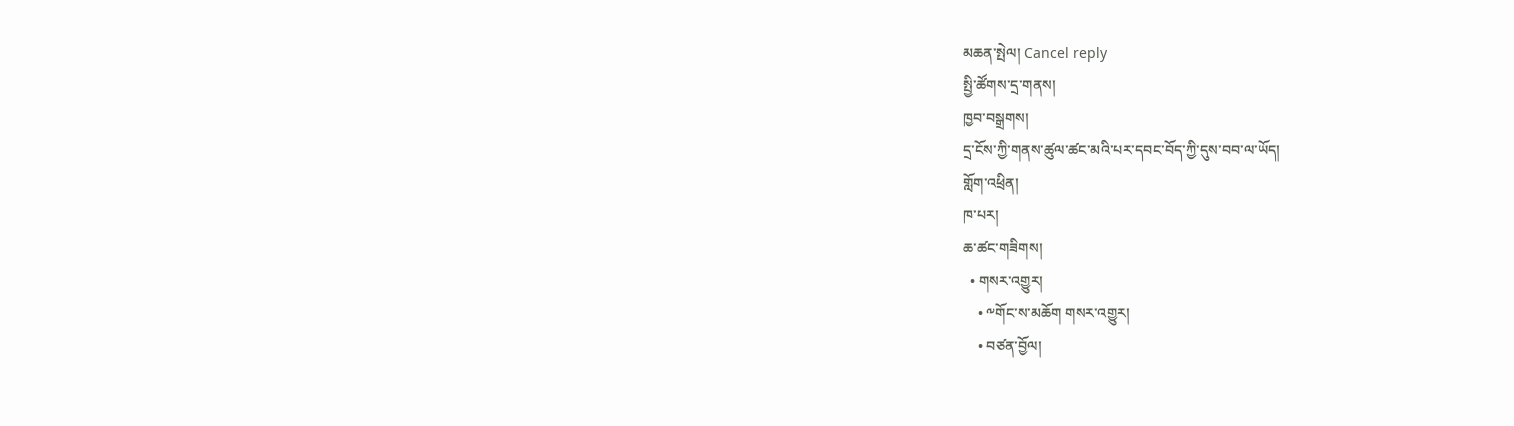མཆན་སྤེལ། Cancel reply
སྤྱི་ཚོགས་དྲ་གནས།
ཁྱབ་བསྒྲགས།
དྲ་ངོས་ཀྱི་གནས་ཚུལ་ཚང་མའི་པར་དབང་བོད་ཀྱི་དུས་བབ་ལ་ཡོད།
གློག་འཕྲིན།
ཁ་པར།
ཆ་ཚང་གཟིགས།
  • གསར་འགྱུར།
    • ༸གོང་ས་མཆོག གསར་འགྱུར།
    • བཙན་བྱོལ།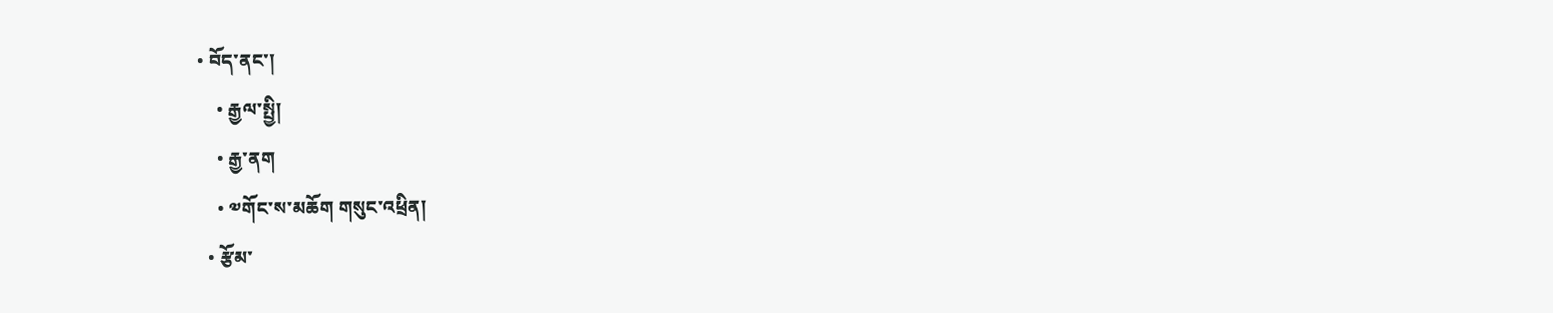• བོད་ནང་།
    • རྒྱལ་སྤྱི།
    • རྒྱ་ནག
    • ༧གོང་ས་མཆོག གསུང་འཕྲིན།
  • རྩོམ་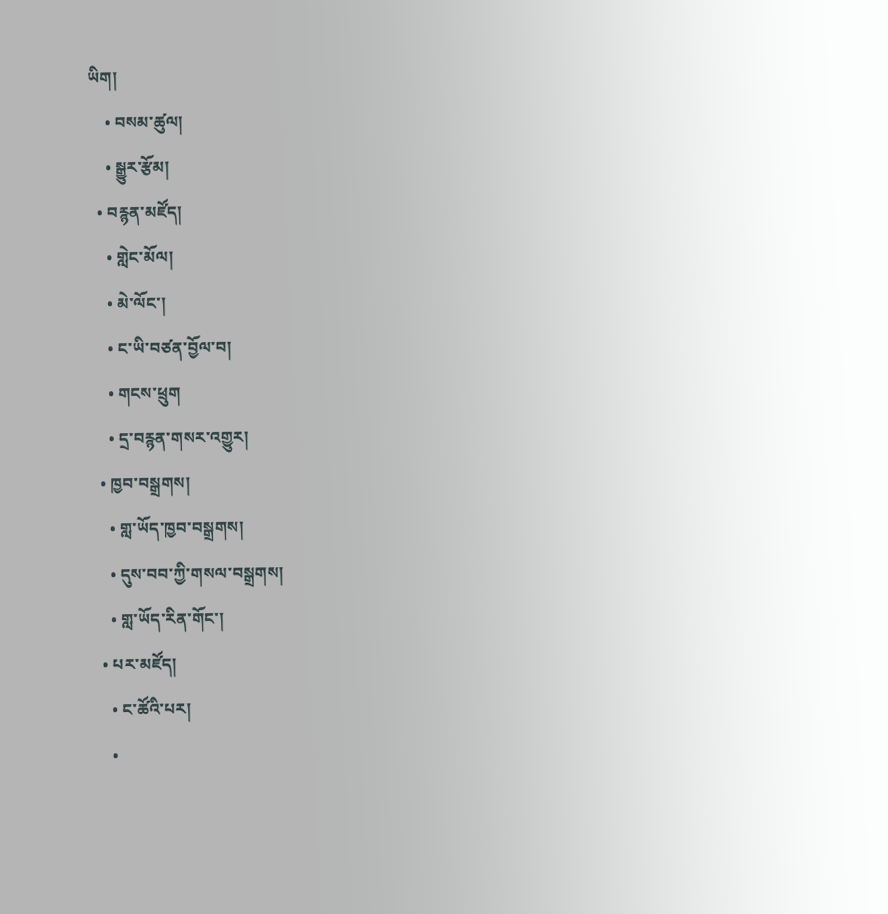ཡིག།
    • བསམ་ཚུལ།
    • སྒྱུར་རྩོམ།
  • བརྙན་མཛོད།
    • གླེང་མོལ།
    • མེ་ལོང་།
    • ང་ཡི་བཙན་བྱོལ་བ།
    • གངས་ཕྲུག
    • དྲ་བརྙན་གསར་འགྱུར།
  • ཁྱབ་བསྒྲགས།
    • གླ་ཡོད་ཁྱབ་བསྒྲགས།
    • དུས་བབ་ཀྱི་གསལ་བསྒྲགས།
    • གླ་ཡོད་རིན་གོང་།
  • པར་མཛོད།
    • ང་ཚོའི་པར།
    •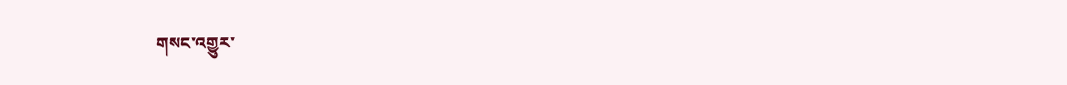གསང་འགྱུར་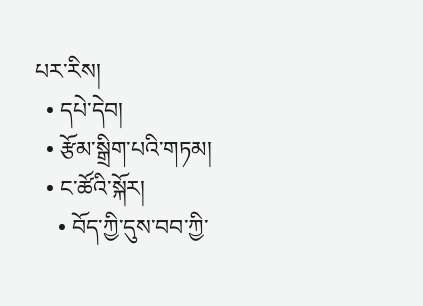པར་རིས།
  • དཔེ་དེབ།
  • རྩོམ་སྒྲིག་པའི་གཏམ།
  • ང་ཚོའི་སྐོར།
    • བོད་ཀྱི་དུས་བབ་ཀྱི་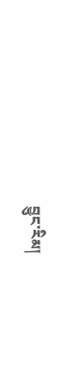བྱུང་རིམ།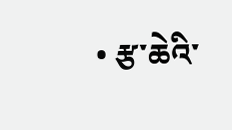• རྩ་ཆེའི་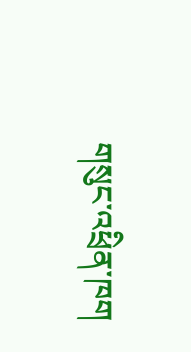གསུང་འཕྲིན་ཁག